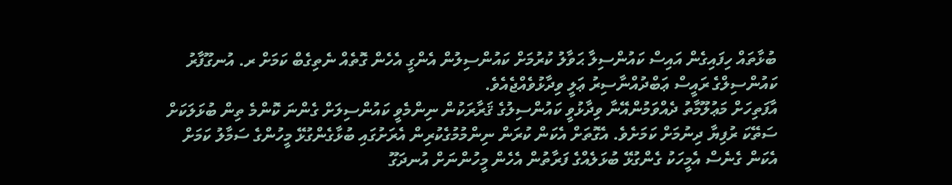ބުޅާތައް ހިފައިގެން އައިސް ކައުންސިލާ ޙަވާލު ކުރުމަށް ކައުންސިލުން އެންގީ އެހެން ގޮތެއް ނެތިގެބް ކަމަށް ރ. އުނގޫފާރު ކައުންސިލްގެ ރައީސް ޢަބްދުއްނާސިރު ޢަލީ ވިދާޅުވެއްޖެއެވެ.
އާފަތިހަށް މަޢުލޫމާތު ދެއްވަމުންއޭނާ ވިދާޅުވީ ކައުންސިލުގެ ޤަރާރަކުން ނިންމެވީ ކައުންސިލަށް ގެންނަ ކޮންމެ ތިން ބުޅަލަކަށް ސަތޭކަ ރުފިޔާ ދިނުމަށް ކަމަށެވެ. އެގޮތަށް އެކަން ކުރަން ނިންމުމުގެކުރިން އެރަށުގައި ބުޅާގެންގުޅޭ މީހުންގެ ސަމާލު ކަމަށް އެކަން ގެނެސް އެމީހަކު ގެންގުޅޭ ބުޅަލެއްގެ ފަރާތުން އެހެން މީހުންނަށް އުނދަގޫ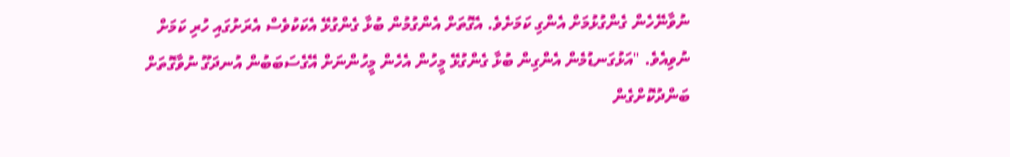ނުވާނޭހެން ގެންގުޅުމަށް އެންގި ކަމަށެވެ. އެގޮތަށް އެންގުމުން ބުޅާ ގެންގުޅޭ އެކަކުވެސް އެރަށުގައި ހުރި ކަމަށް ނުވިއެވެ. "އަޅުގަނޑުމެން އެންގިން ބުޅާ ގެންގުޅޭ މީހުން އެހެން މީހުންނަށް އޭގެސަބަބުން އުނދަގޫ ނުވާގޮތަށް ބަންދުކޮށްގެން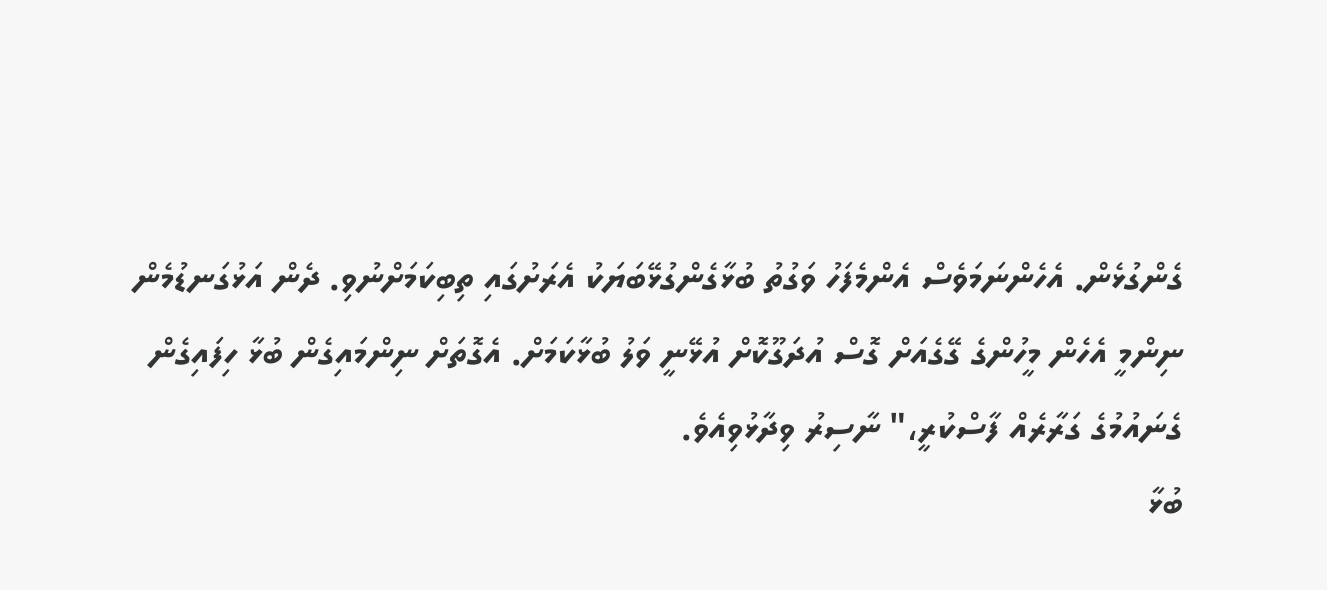ގެންގުޅެން. އެހެންނަމަވެސް އެންމެފަހު ވަގުތު ބުޅާގެންގުޅޭބަޔަކު އެރަށުގައި ތިބިކަމަށްނުވި. ދެން އަޅުގަނޑުމެން ނިންމީ އެހެން މީހުންގެ ގޭގެއަށް ގޮސް އުދަގޫކޮށް އުޅޭނީ ވަލު ބުޅާކަމަށް. އެގޮތަށް ނިންމައިގެން ބުޅާ ހިފައިގެން ގެނައުމުގެ ގަރާރެއް ފާސްކުރީ،" ނާސިރު ވިދާޅުވިއެވެ.
ބުޅާ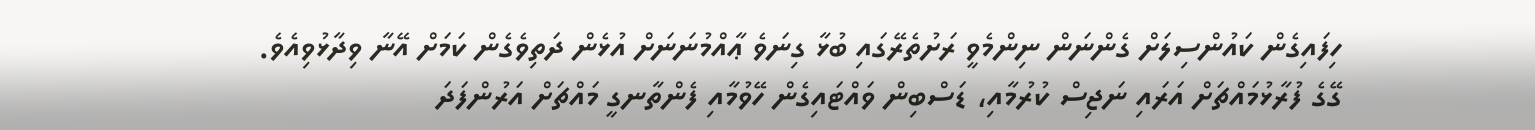ހިފައިގެން ކައުންސިލަށް ގެންނަން ނިންމެވީ ރަށުތެރޭގައި ބުޅާ ގިނަވެ ޢާއްމުނަނަށް އުޅެން ދަތިވެގެން ކަމަށް އޭނާ ވިދާޅުވިއެވެ. ގޭގެ ފުރާޅުމައްޗަށް އަރައި ނަޖިސް ކުރުމާއި، ޑަސްބިން ވައްޓައިގެން ހޭވުމާއި ފެންތާނގީ މައްޗަށް އަރުންފަދަ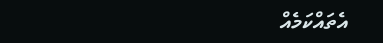އެތައްކަމެއް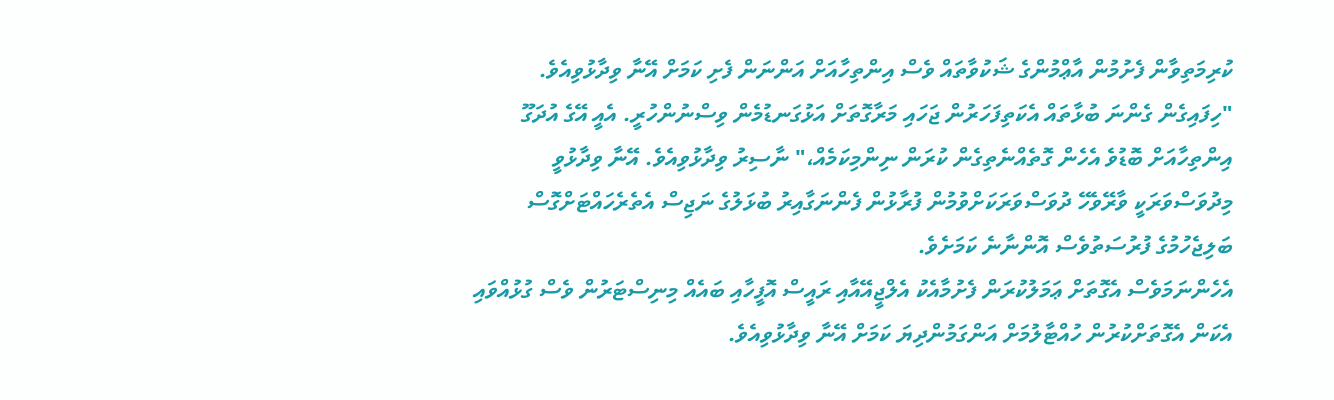ކުރިމަތިވާން ފެށުމުން އާޢްމުންގެ ޝަކުވާތައް ވެސް އިންތިހާއަށް އަންނަން ފެށި ކަމަށް އޭނާ ވިދާޅުވިއެވެ. "ހިފައިގެން ގެންނަ ބުޅާތައް އެކަތިފަހަރުން ޖަހައި މަރާގޮތަށް އަޅުގަނޑުމެން ވިސްނުންހުރީ. އެއީ އޭގެ އުދަގޫ އިންތިހާއަށް ބޮޑުވެ އެހެން ގޮތެއްނެތިގެން ކުރަން ނިންމިކަމެއް،" ނާސިރު ވިދާޅުވިއެވެ. އޭނާ ވިދާޅުވީ މިދުވަސްވަރަކީ ވާރޭވެހޭ ދުވަސްވަރަކަށްވުމުން ފުރާޅުން ފެންނަގާއިރު ބުޅަލުގެ ނަޖިސް އެތެރެހައްޓަށްގޮސް ބަލިޖެހުމުގެ ފުރުސަތުވެސް އޮންނާނެ ކަމަށެވެ.
އެހެންނަމަވެސް އެގޮތަށް ޢަމަލުކުރަން ފެށުމާއެކު އެލްޖީއޭއާއި ރައީސް އޮފީހާއި ބައެއް މިނިސްޓަރުން ވެސް ގުޅުއްވައި އެކަން އެގޮތަށްކުރުން ހުއްޓާލުމަށް އަންގަމުންދިޔަ ކަމަށް އޭނާ ވިދާޅުވިއެވެ.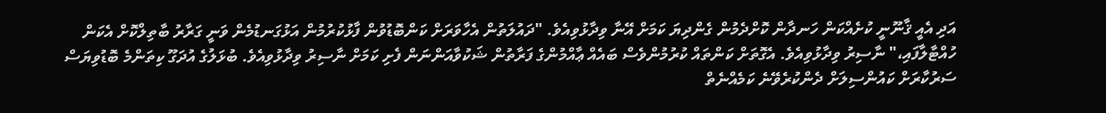އަދި އެއީ ޤާނޫނީ ކުށެއްކަން ހަނދާން ކޮށްދެމުން ގެންދިޔަ ކަމަށް އޭނާ ވިދާޅުވިއެވެ. "ދައުލަތުން އެހާވަރަށް ކަންބޮޑުވުން ފާޅުކުރުމުން އަޅުގަނޑުމެން ވަނީ ގަރާރު ބާތިލްކޮށް އެކަން ހުއްޓާލާފައި،" ނާސިރު ވިދާޅުވިއެވެ. އެގޮތަށް ކަންތައް ކުރުމުންވެސް ބައެއް ޢާއްމުންގެ ފަރާތުން ޝަކުވާއަންނަން ފެށި ކަމަށް ނާސިރު ވިދާޅުވިއެވެ. ބުޅަލުގެ އުދަގޫ ކިތަންމެ ބޮޑުވިޔަސް ސަރުކާރަށް ކައުންސިލަށް ދެންކުރެވޭނެ ކަމެއްނެތް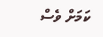ކަމަށް ވެސް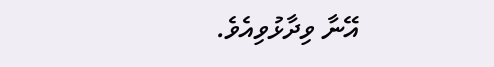އޭނާ ވިދާޅުވިއެވެ.